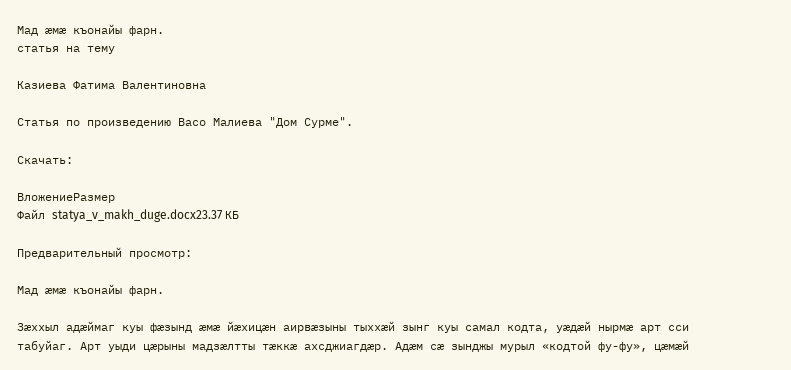Мад æмæ къонайы фарн.
статья на тему

Казиева Фатима Валентиновна

Статья по произведению Васо Малиева "Дом Сурме".

Скачать:

ВложениеРазмер
Файл statya_v_makh_duge.docx23.37 КБ

Предварительный просмотр:

Мад æмæ къонайы фарн.

Зæххыл адæймаг куы фæзынд æмæ йæхицæн аирвæзыны тыххæй зынг куы самал кодта, уæдæй нырмæ арт сси табуйаг. Арт уыди цæрыны мадзæлтты тæккæ ахсджиагдæр. Адæм сæ зынджы мурыл «кодтой фу-фу», цæмæй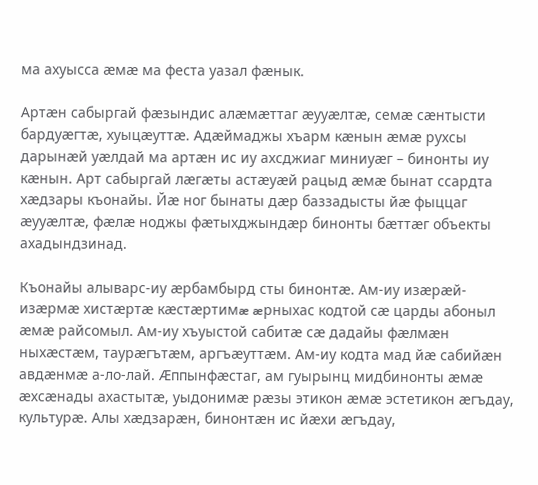ма ахуысса æмæ ма феста уазал фæнык.

Артæн сабыргай фæзындис алæмæттаг æууæлтæ, семæ сæнтысти бардуæгтæ, хуыцæуттæ. Адæймаджы хъарм кæнын æмæ рухсы дарынæй уæлдай ма артæн ис иу ахсджиаг миниуæг – бинонты иу кæнын. Арт сабыргай лæгæты астæуæй рацыд æмæ бынат ссардта хæдзары къонайы. Йæ ног бынаты дæр баззадысты йæ фыццаг æууæлтæ, фæлæ ноджы фæтыхджындæр бинонты бæттæг объекты ахадындзинад.

Къонайы алыварс-иу æрбамбырд сты бинонтæ. Ам-иу изæрæй-изæрмæ хистæртæ кæстæртимæ æрныхас кодтой сæ царды абоныл æмæ райсомыл. Ам-иу хъуыстой сабитæ сæ дадайы фæлмæн ныхæстæм, таурæгътæм, аргъæуттæм. Ам-иу кодта мад йæ сабийæн авдæнмæ а-ло-лай. Ӕппынфæстаг, ам гуырынц мидбинонты æмæ æхсæнады ахастытæ, уыдонимæ рæзы этикон æмæ эстетикон æгъдау, культурæ. Алы хæдзарæн, бинонтæн ис йæхи æгъдау,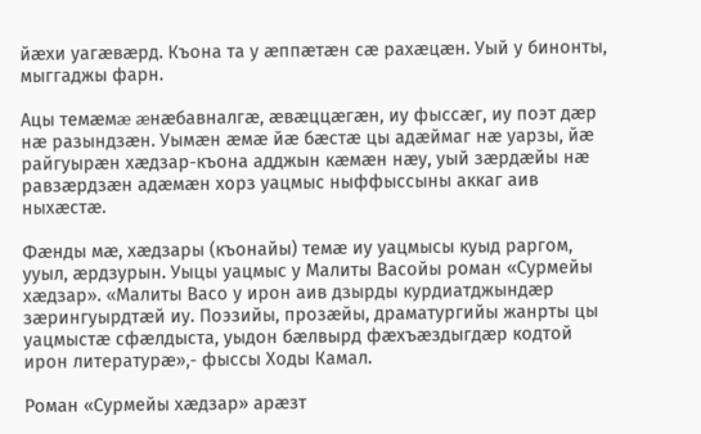йæхи уагæвæрд. Къона та у æппæтæн сæ рахæцæн. Уый у бинонты, мыггаджы фарн.

Ацы темæмæ æнæбавналгæ, æвæццæгæн, иу фыссæг, иу поэт дæр нæ разындзæн. Уымæн æмæ йæ бæстæ цы адæймаг нæ уарзы, йæ райгуырæн хæдзар-къона адджын кæмæн нæу, уый зæрдæйы нæ равзæрдзæн адæмæн хорз уацмыс ныффыссыны аккаг аив ныхæстæ.

Фæнды мæ, хæдзары (къонайы) темæ иу уацмысы куыд раргом, ууыл, æрдзурын. Уыцы уацмыс у Малиты Васойы роман «Сурмейы хæдзар». «Малиты Васо у ирон аив дзырды курдиатджындæр зæрингуырдтæй иу. Поэзийы, прозæйы, драматургийы жанрты цы уацмыстæ сфæлдыста, уыдон бæлвырд фæхъæздыгдæр кодтой ирон литературæ»,- фыссы Ходы Камал.

Роман «Сурмейы хæдзар» арæзт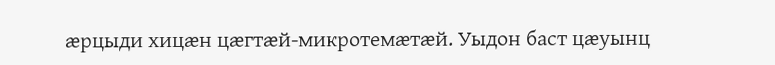æрцыди хицæн цæгтæй-микротемæтæй. Уыдон баст цæуынц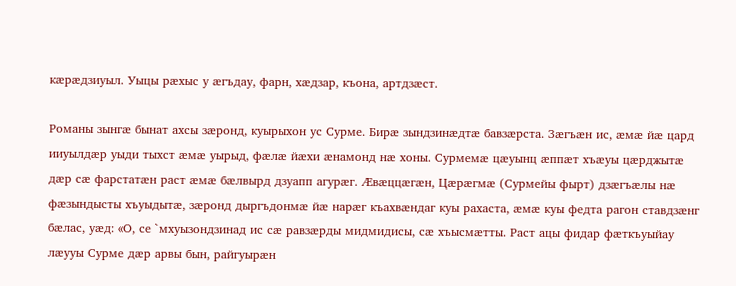кæрæдзиуыл. Уыцы рæхыс у æгъдау, фарн, хæдзар, къона, артдзæст.

Романы зынгæ бынат ахсы зæронд, куырыхон ус Сурме. Бирæ зындзинæдтæ бавзæрста. Зæгъæн ис, æмæ йæ цард ииуылдæр уыди тыхст æмæ уырыд, фæлæ йæхи æнамонд нæ хоны. Сурмемæ цæуынц æппæт хъæуы цæрджытæ дæр сæ фарстатæн раст æмæ бæлвырд дзуапп агурæг. Æвæццæгæн, Цæрæгмæ (Сурмейы фырт) дзæгъæлы нæ фæзындысты хъуыдытæ, зæронд дыргъдонмæ йæ нарæг къахвæндаг куы рахаста, æмæ куы федта рагон ставдзæнг бæлас, уæд: «О, се `мхуызондзинад ис сæ равзæрды мидмидисы, сæ хъысмæтты. Раст ацы фидар фæткъуыйау лæууы Сурме дæр арвы бын, райгуырæн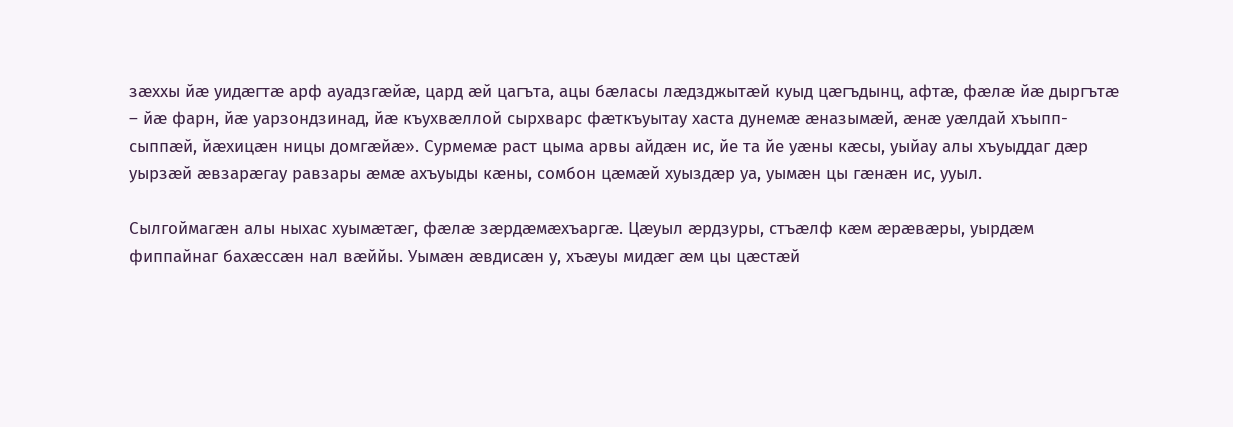зæххы йæ уидæгтæ арф ауадзгæйæ, цард æй цагъта, ацы бæласы лæдзджытæй куыд цæгъдынц, афтæ, фæлæ йæ дыргътæ – йæ фарн, йæ уарзондзинад, йæ къухвæллой сырхварс фæткъуытау хаста дунемæ æназымæй, æнæ уæлдай хъыпп-сыппæй, йæхицæн ницы домгæйæ». Сурмемæ раст цыма арвы айдæн ис, йе та йе уæны кæсы, уыйау алы хъуыддаг дæр уырзæй æвзарæгау равзары æмæ ахъуыды кæны, сомбон цæмæй хуыздæр уа, уымæн цы гæнæн ис, ууыл.

Сылгоймагæн алы ныхас хуымæтæг, фæлæ зæрдæмæхъаргæ. Цæуыл æрдзуры, стъæлф кæм æрæвæры, уырдæм фиппайнаг бахæссæн нал вæййы. Уымæн æвдисæн у, хъæуы мидæг æм цы цæстæй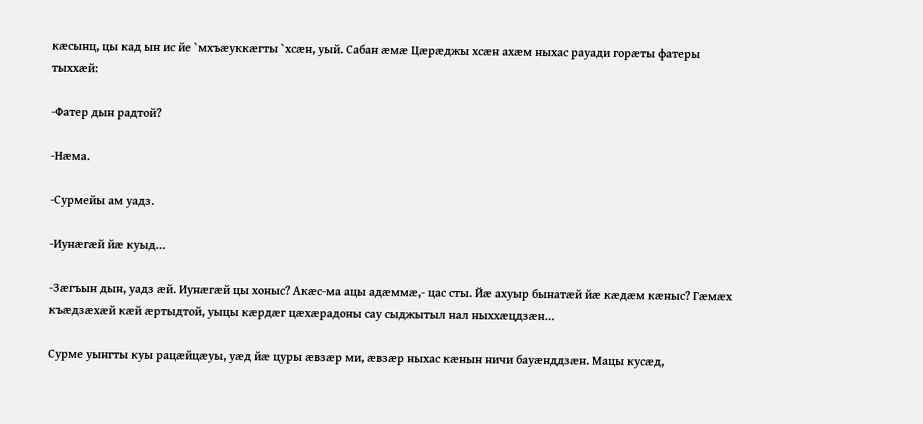кæсынц, цы кад ын ис йе `мхъæуккæгты `хсæн, уый. Сабан æмæ Цæрæджы хсæн ахæм ныхас рауади горæты фатеры тыххæй:

-Фатер дын радтой?

-Нæма.

-Сурмейы ам уадз.

-Иунæгæй йæ куыд…

-Зæгъын дын, уадз æй. Иунæгæй цы хоныс? Акæс-ма ацы адæммæ,- цас сты. Йæ ахуыр бынатæй йæ кæдæм кæныс? Гæмæх къæдзæхæй кæй æртыдтой, уыцы кæрдæг цæхæрадоны сау сыджытыл нал ныххæцдзæн…

Сурме уынгты куы рацæйцæуы, уæд йæ цуры æвзæр ми, æвзæр ныхас кæнын ничи бауæнддзæн. Мацы кусæд,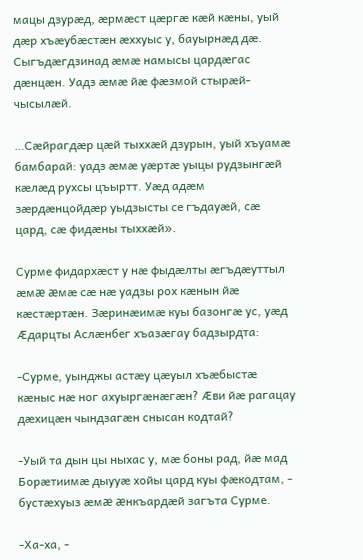мацы дзурæд, æрмæст цæргæ кæй кæны, уый дæр хъæубæстæн æххуыс у, бауырнæд дæ. Сыгъдæгдзинад æмæ намысы цардæгас дæнцæн. Уадз æмæ йæ фæзмой стырæй-чысылæй.

…Сæйрагдæр цæй тыххæй дзурын, уый хъуамæ бамбарай: уадз æмæ уæртæ уыцы рудзынгæй кæлæд рухсы цъыртт. Уæд адæм зæрдæнцойдæр уыдзысты се гъдауæй, сæ цард, сæ фидæны тыххæй».

Сурме фидархæст у нæ фыдæлты æгъдæуттыл æмæ æмæ сæ нæ уадзы рох кæнын йæ кæстæртæн. Зæринæимæ куы базонгæ ус, уæд Ӕдарцты Аслæнбег хъазæгау бадзырдта:

-Сурме, уынджы астæу цæуыл хъæбыстæ кæныс нæ ног ахуыргæнæгæн? Ӕви йæ рагацау дæхицæн чындзагæн снысан кодтай?

-Уый та дын цы ныхас у, мæ боны рад, йæ мад Борæтиимæ дыууæ хойы цард куы фæкодтам, - бустæхуыз æмæ æнкъардæй загъта Сурме.

-Ха-ха, -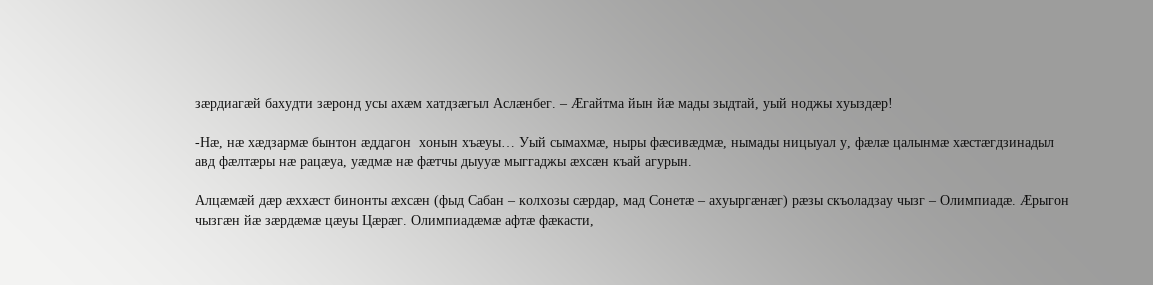зæрдиагæй бахудти зæронд усы ахæм хатдзæгыл Аслæнбег. – Ӕгайтма йын йæ мады зыдтай, уый ноджы хуыздæр!

-Нæ, нæ хæдзармæ бынтон æддагон  хонын хъæуы… Уый сымахмæ, ныры фæсивæдмæ, нымады ницыуал у, фæлæ цалынмæ хæстæгдзинадыл авд фæлтæры нæ рацæуа, уæдмæ нæ фæтчы дыууæ мыггаджы æхсæн къай агурын.

Алцæмæй дæр æххæст бинонты æхсæн (фыд Сабан – колхозы сæрдар, мад Сонетæ – ахуыргæнæг) рæзы скъоладзау чызг – Олимпиадæ. Ӕрыгон чызгæн йæ зæрдæмæ цæуы Цæрæг. Олимпиадæмæ афтæ фæкасти,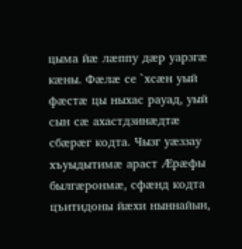цыма йæ лæппу дæр уарзгæ кæны. Фæлæ се `хсæн уый фæстæ цы ныхас рауад, уый сын сæ ахастдзинæдтæ сбæрæг кодта. Чызг уæззау хъуыдытимæ араст Ӕрæфы былгæронмæ, сфæнд кодта цъитидоны йæхи ныннайын,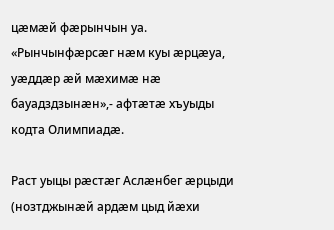цæмæй фæрынчын уа. «Рынчынфæрсæг нæм куы æрцæуа, уæддæр æй мæхимæ нæ бауадздзынæн»,- афтæтæ хъуыды кодта Олимпиадæ.

Раст уыцы рæстæг Аслæнбег æрцыди (нозтджынæй ардæм цыд йæхи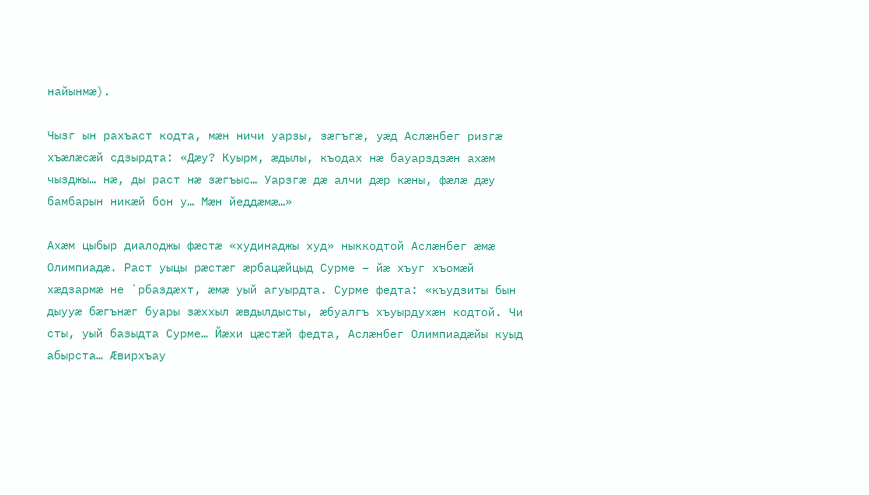найынмæ).

Чызг ын рахъаст кодта, мæн ничи уарзы, зæгъгæ, уæд Аслæнбег ризгæ хъæлæсæй сдзырдта: «Дæу? Куырм, æдылы, къодах нæ бауарздзæн ахæм чызджы… нæ, ды раст нæ зæгъыс… Уарзгæ дæ алчи дæр кæны, фæлæ дæу бамбарын никæй бон у… Мæн йеддæмæ…»

Ахæм цыбыр диалоджы фæстæ «худинаджы худ» ныккодтой Аслæнбег æмæ Олимпиадæ. Раст уыцы рæстæг æрбацæйцыд Сурме – йæ хъуг хъомæй хæдзармæ не `рбаздæхт, æмæ уый агуырдта. Сурме федта: «къудзиты бын дыууæ бæгънæг буары зæххыл æвдылдысты, æбуалгъ хъуырдухæн кодтой. Чи сты, уый базыдта Сурме… Йæхи цæстæй федта, Аслæнбег Олимпиадæйы куыд абырста… Ӕвирхъау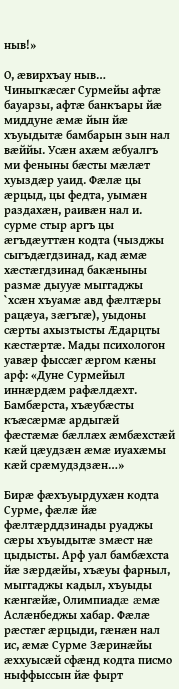ныв!»

О, æвирхъау ныв… Чиныгкæсæг Сурмейы афтæ бауарзы, афтæ банкъары йæ миддуне æмæ йын йæ хъуыдытæ бамбарын зын нал вæййы. Усæн ахæм æбуалгъ ми феныны бæсты мæлæт хуыздæр уаид. Фæлæ цы æрцыд, цы федта, уымæн раздахæн, раивæн нал и. сурме стыр аргъ цы æгъдæуттæн кодта (чызджы сыгъдæгдзинад, кад æмæ хæстæгдзинад бакæныны размæ дыууæ мыггаджы `хсæн хъуамæ авд фæлтæры рацæуа, зæгъгæ), уыдоны сæрты ахызтысты Ӕдарцты кæстæртæ. Мады психологон уавæр фыссæг æргом кæны арф: «Дуне Сурмейыл иннæрдæм рафæлдæхт. Бамбæрста, хъæубæсты къæсæрмæ ардыгæй фæстæмæ бæллæх æмбæхстæй кæй цæудзæн æмæ иуахæмы кæй срæмудздзæн…»

Бирæ фæхъуырдухæн кодта Сурме, фæлæ йæ фæлтæрддзинады руаджы сæры хъуыдытæ змæст нæ цыдысты. Арф уал бамбæхста йæ зæрдæйы, хъæуы фарныл, мыггаджы кадыл, хъуыды кæнгæйæ, Олимпиадæ æмæ Аслæнбеджы хабар. Фæлæ рæстæг æрцыди, гæнæн нал ис, æмæ Сурме Зæринæйы æххуысæй сфæнд кодта писмо ныффыссын йæ фырт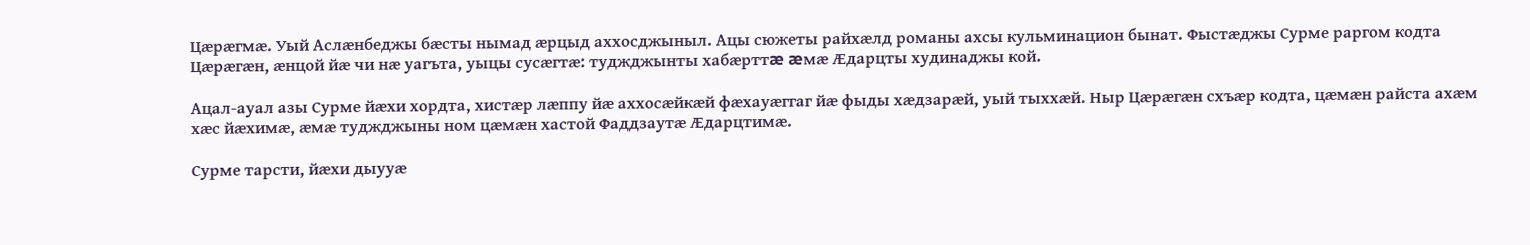Цæрæгмæ. Уый Аслæнбеджы бæсты нымад æрцыд аххосджыныл. Ацы сюжеты райхæлд романы ахсы кульминацион бынат. Фыстæджы Сурме раргом кодта Цæрæгæн, æнцой йæ чи нæ уагъта, уыцы сусæгтæ: туджджынты хабæрттæ æмæ Ӕдарцты худинаджы кой.

Ацал-ауал азы Сурме йæхи хордта, хистæр лæппу йæ аххосæйкæй фæхауæггаг йæ фыды хæдзарæй, уый тыххæй. Ныр Цæрæгæн схъæр кодта, цæмæн райста ахæм хæс йæхимæ, æмæ туджджыны ном цæмæн хастой Фаддзаутæ Ӕдарцтимæ.

Сурме тарсти, йæхи дыууæ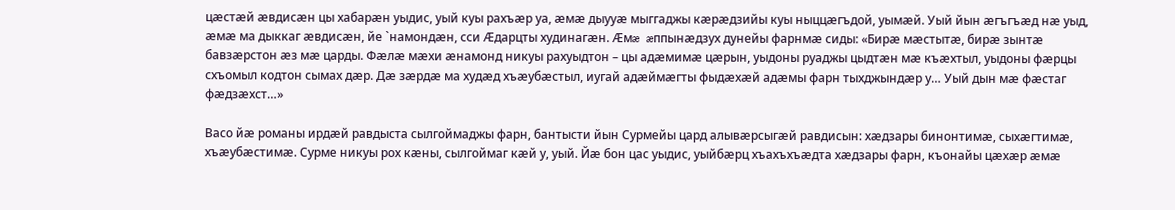цæстæй æвдисæн цы хабарæн уыдис, уый куы рахъæр уа, æмæ дыууæ мыггаджы кæрæдзийы куы ныццæгъдой, уымæй. Уый йын æгъгъæд нæ уыд, æмæ ма дыккаг æвдисæн, йе `намондæн, сси Ӕдарцты худинагæн. Æмæ æппынæдзух дунейы фарнмæ сиды: «Бирæ мæстытæ, бирæ зынтæ бавзæрстон æз мæ царды. Фæлæ мæхи æнамонд никуы рахуыдтон – цы адæмимæ цæрын, уыдоны руаджы цыдтæн мæ къæхтыл, уыдоны фæрцы схъомыл кодтон сымах дæр. Дæ зæрдæ ма худæд хъæубæстыл, иугай адæймæгты фыдæхæй адæмы фарн тыхджындæр у… Уый дын мæ фæстаг фæдзæхст…»

Васо йæ романы ирдæй равдыста сылгоймаджы фарн, бантысти йын Сурмейы цард алывæрсыгæй равдисын: хæдзары бинонтимæ, сыхæгтимæ, хъæубæстимæ. Сурме никуы рох кæны, сылгоймаг кæй у, уый. Йæ бон цас уыдис, уыйбæрц хъахъхъæдта хæдзары фарн, къонайы цæхæр æмæ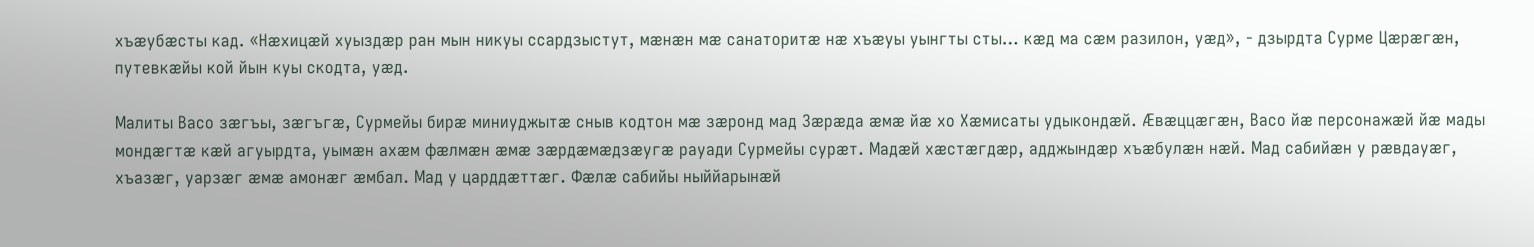хъæубæсты кад. «Нæхицæй хуыздæр ран мын никуы ссардзыстут, мæнæн мæ санаторитæ нæ хъæуы уынгты сты… кæд ма сæм разилон, уæд», - дзырдта Сурме Цæрæгæн, путевкæйы кой йын куы скодта, уæд.

Малиты Васо зæгъы, зæгъгæ, Сурмейы бирæ миниуджытæ сныв кодтон мæ зæронд мад Зæрæда æмæ йæ хо Хæмисаты удыкондæй. Æвæццæгæн, Васо йæ персонажæй йæ мады мондæгтæ кæй агуырдта, уымæн ахæм фæлмæн æмæ зæрдæмæдзæугæ рауади Сурмейы сурæт. Мадæй хæстæгдæр, адджындæр хъæбулæн нæй. Мад сабийæн у рæвдауæг, хъазæг, уарзæг æмæ амонæг æмбал. Мад у царддæттæг. Фæлæ сабийы ныййарынæй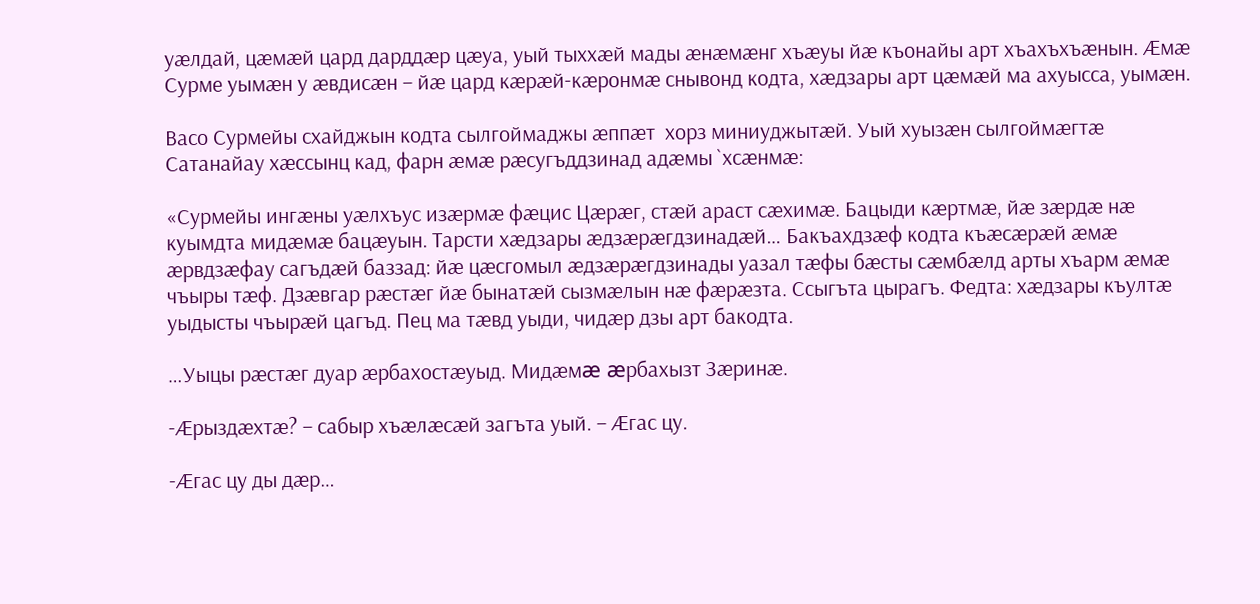уæлдай, цæмæй цард дарддæр цæуа, уый тыххæй мады æнæмæнг хъæуы йæ къонайы арт хъахъхъæнын. Ӕмæ Сурме уымæн у æвдисæн – йæ цард кæрæй-кæронмæ снывонд кодта, хæдзары арт цæмæй ма ахуысса, уымæн.

Васо Сурмейы схайджын кодта сылгоймаджы æппæт  хорз миниуджытæй. Уый хуызæн сылгоймæгтæ Сатанайау хæссынц кад, фарн æмæ рæсугъддзинад адæмы `хсæнмæ:

«Сурмейы ингæны уæлхъус изæрмæ фæцис Цæрæг, стæй араст сæхимæ. Бацыди кæртмæ, йæ зæрдæ нæ куымдта мидæмæ бацæуын. Тарсти хæдзары æдзæрæгдзинадæй… Бакъахдзæф кодта къæсæрæй æмæ æрвдзæфау сагъдæй баззад: йæ цæсгомыл æдзæрæгдзинады уазал тæфы бæсты сæмбæлд арты хъарм æмæ чъыры тæф. Дзæвгар рæстæг йæ бынатæй сызмæлын нæ фæрæзта. Ссыгъта цырагъ. Федта: хæдзары къултæ уыдысты чъырæй цагъд. Пец ма тæвд уыди, чидæр дзы арт бакодта.

…Уыцы рæстæг дуар æрбахостæуыд. Мидæмæ æрбахызт Зæринæ.

-Ӕрыздæхтæ? – сабыр хъæлæсæй загъта уый. – Ӕгас цу.

-Ӕгас цу ды дæр…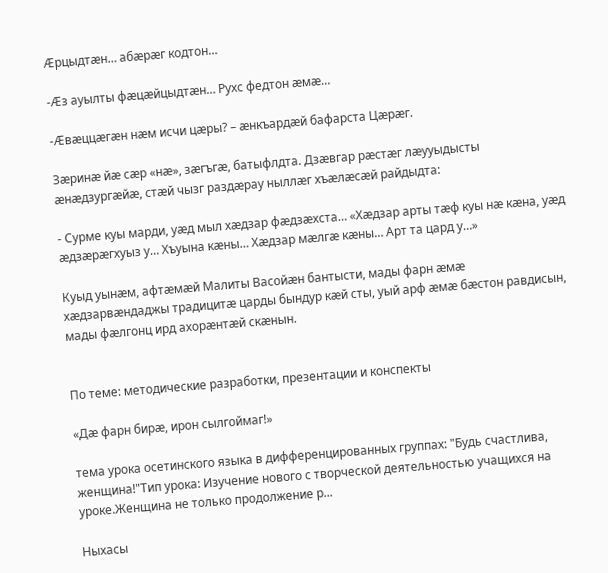Ӕрцыдтæн… абæрæг кодтон…

-Ӕз ауылты фæцæйцыдтæн… Рухс федтон æмæ…

-Ӕвæццæгæн нæм исчи цæры? – æнкъардæй бафарста Цæрæг.

Зæринæ йæ сæр «нæ», зæгъгæ, батыфлдта. Дзæвгар рæстæг лæууыдысты æнæдзургæйæ, стæй чызг раздæрау ныллæг хъæлæсæй райдыдта:

- Сурме куы марди, уæд мыл хæдзар фæдзæхста… «Хæдзар арты тæф куы нæ кæна, уæд æдзæрæгхуыз у… Хъуына кæны… Хæдзар мæлгæ кæны… Арт та цард у…»

Куыд уынæм, афтæмæй Малиты Васойæн бантысти, мады фарн æмæ хæдзарвæндаджы традицитæ царды бындур кæй сты, уый арф æмæ бæстон равдисын, мады фæлгонц ирд ахорæнтæй скæнын.


По теме: методические разработки, презентации и конспекты

«Дæ фарн бирæ, ирон сылгоймаг!»

тема урока осетинского языка в дифференцированных группах: "Будь счастлива,  женщина!"Тип урока: Изучение нового с творческой деятельностью учащихся на уроке.Женщина не только продолжение р...

Ныхасы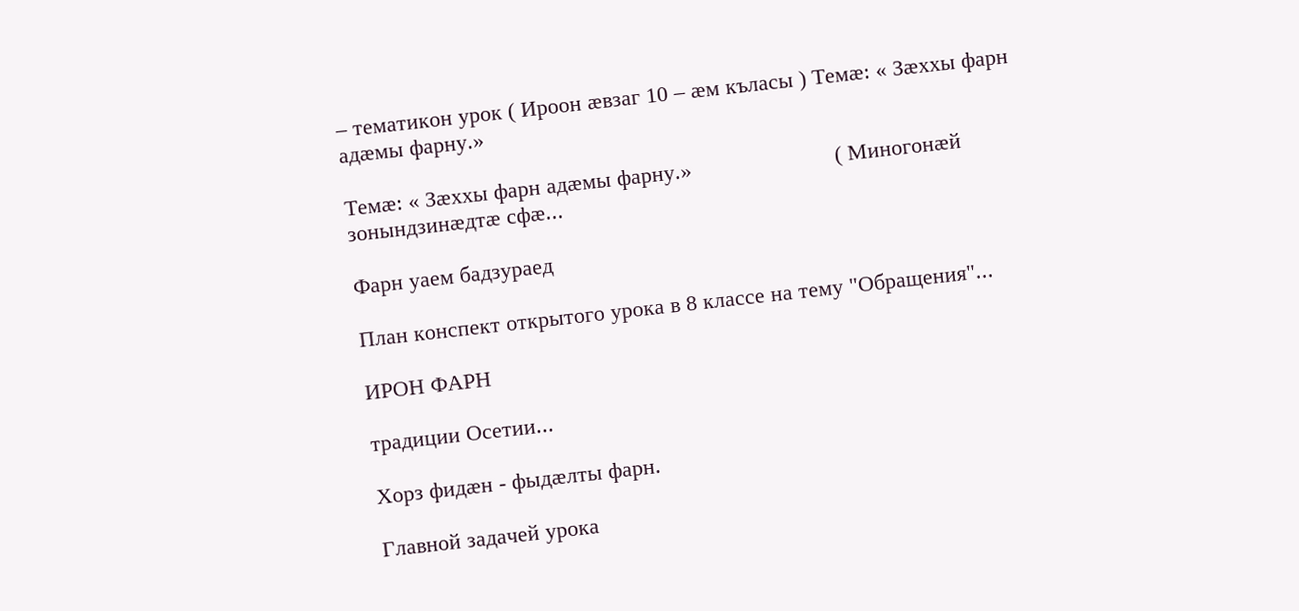– тематикон урок ( Ироон æвзаг 10 – æм къласы ) Темæ: « Зæххы фарн адæмы фарну.»

Темæ: « Зæххы фарн адæмы фарну.»                        ( Миногонæй зонындзинæдтæ сфæ...

Фарн уаем бадзураед

План конспект открытого урока в 8 классе на тему "Обращения"...

ИРОН ФАРН

традиции Осетии...

Хорз фидæн - фыдæлты фарн.

Главной задачей урока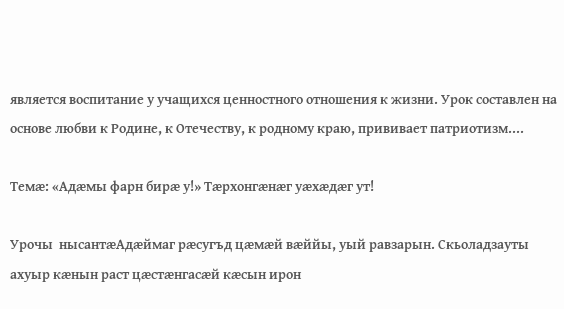является воспитание у учащихся ценностного отношения к жизни. Урок составлен на основе любви к Родине, к Отечеству, к родному краю, прививает патриотизм....

Темæ: «Адæмы фарн бирӕ у!» Тӕрхонгӕнӕг уӕхӕдӕг ут!

Урочы  нысантæАдæймаг рæсугъд цæмæй вæййы, уый равзарын. Скьоладзауты ахуыр кӕнын раст цӕстӕнгасӕй кӕсын ирон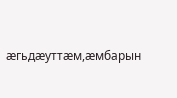ӕгьдӕуттӕм,ӕмбарын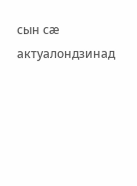сын сӕ актуалондзинад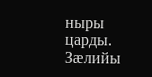ныры  царды. Зӕлийы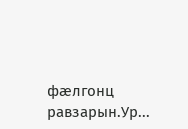фӕлгонц равзарын.Ур...